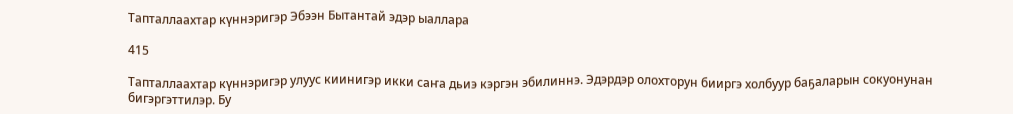Тапталлаахтар күннэригэр Эбээн Бытантай эдэр ыаллара

415

Тапталлаахтар күннэригэр улуус киинигэр икки саҥа дьиэ кэргэн эбилиннэ. Эдэрдэр олохторун бииргэ холбуур баҕаларын сокуонунан бигэргэттилэр. Бу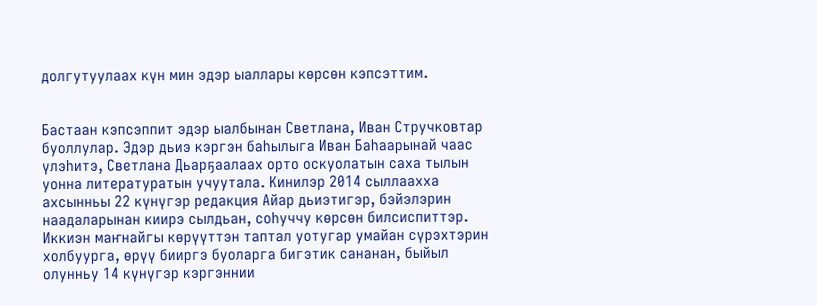долгутуулаах күн мин эдэр ыаллары көрсөн кэпсэттим.


Бастаан кэпсэппит эдэр ыалбынан Светлана, Иван Стручковтар буоллулар. Эдэр дьиэ кэргэн баһылыга Иван Баһаарынай чаас үлэһитэ, Светлана Дьарҕаалаах орто оскуолатын саха тылын уонна литературатын учуутала. Кинилэр 2014 сыллаахха ахсынньы 22 күнүгэр редакция Айар дьиэтигэр, бэйэлэрин наадаларынан киирэ сылдьан, соһуччу көрсөн билсиспиттэр. Иккиэн маҥнайгы көрүүттэн таптал уотугар умайан сүрэхтэрин холбуурга, өрүү бииргэ буоларга бигэтик сананан, быйыл олунньу 14 күнүгэр кэргэннии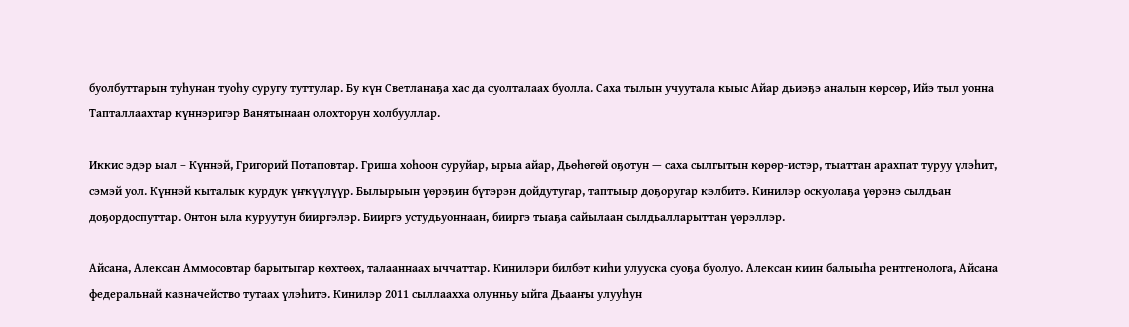буолбуттарын туһунан туоһу суругу туттулар. Бу күн Светланаҕа хас да суолталаах буолла. Саха тылын учуутала кыыс Айар дьиэҕэ аналын көрсөр, Ийэ тыл уонна Тапталлаахтар күннэригэр Ванятынаан олохторун холбууллар.

Иккис эдэр ыал – Күннэй, Григорий Потаповтар. Гриша хоһоон суруйар, ырыа айар, Дьөһөгөй оҕотун — саха сылгытын көрөр-истэр, тыаттан арахпат туруу үлэһит, сэмэй уол. Күннэй кыталык курдук үҥкүүлүүр. Былырыын үөрэҕин бүтэрэн дойдутугар, таптыыр доҕоругар кэлбитэ. Кинилэр оскуолаҕа үөрэнэ сылдьан доҕордоспуттар. Онтон ыла куруутун бииргэлэр. Бииргэ устудьуоннаан, бииргэ тыаҕа сайылаан сылдьалларыттан үөрэллэр.

Айсана, Алексан Аммосовтар барытыгар көхтөөх, талааннаах ыччаттар. Кинилэри билбэт киһи улууска суоҕа буолуо. Алексан киин балыыһа рентгенолога, Айсана федеральнай казначейство тутаах үлэһитэ. Кинилэр 2011 сыллаахха олунньу ыйга Дьааҥы улууһун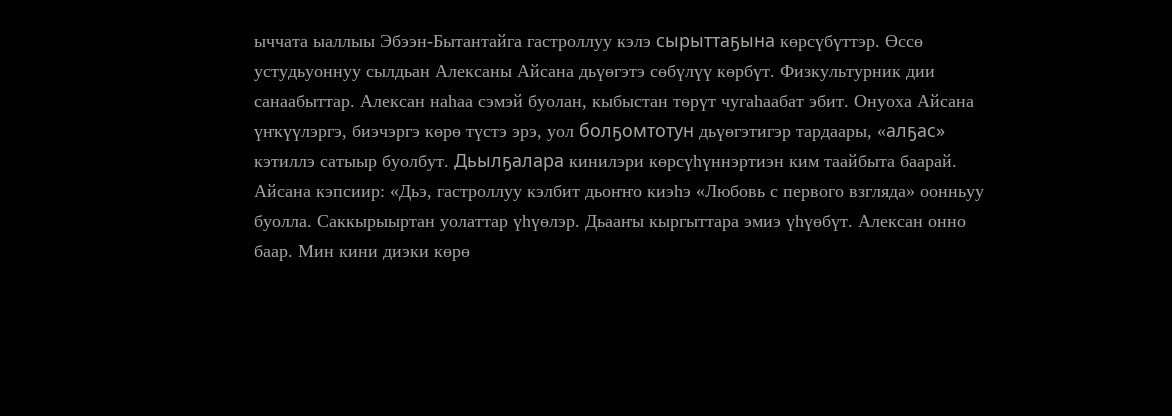ыччата ыаллыы Эбээн-Бытантайга гастроллуу кэлэ сырыттаҕына көрсүбүттэр. Өссө устудьуоннуу сылдьан Алексаны Айсана дьүөгэтэ сөбүлүү көрбүт. Физкультурник дии санаабыттар. Алексан наһаа сэмэй буолан, кыбыстан төрүт чугаһаабат эбит. Онуоха Айсана үҥкүүлэргэ, биэчэргэ көрө түстэ эрэ, уол болҕомтотун дьүөгэтигэр тардаары, «алҕас» кэтиллэ сатыыр буолбут. Дьылҕалара кинилэри көрсүһүннэртиэн ким таайбыта баарай. Айсана кэпсиир: «Дьэ, гастроллуу кэлбит дьоҥҥо киэһэ «Любовь с первого взгляда» оонньуу буолла. Саккырыыртан уолаттар үһүөлэр. Дьааҥы кыргыттара эмиэ үһүөбүт. Алексан онно баар. Мин кини диэки көрө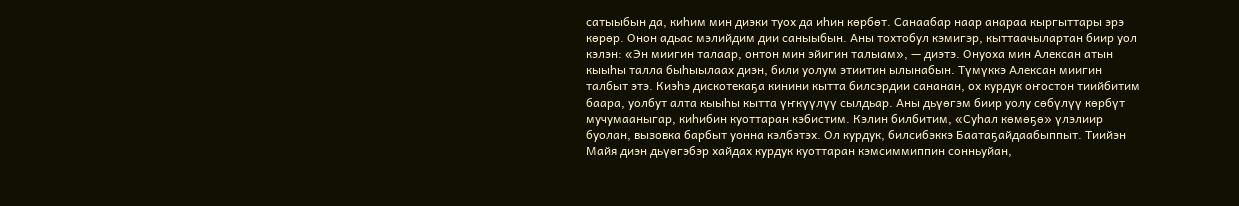сатыыбын да, киһим мин диэки туох да иһин көрбөт. Санаабар наар анараа кыргыттары эрэ көрөр. Онон адьас мэлийдим дии саныыбын. Аны тохтобул кэмигэр, кыттаачылартан биир уол кэлэн: «Эн миигин талаар, онтон мин эйигин талыам», — диэтэ. Онуоха мин Алексан атын кыыһы талла быһыылаах диэн, били уолум этиитин ылынабын. Түмүккэ Алексан миигин талбыт этэ. Киэһэ дискотекаҕа кинини кытта билсэрдии сананан, ох курдук оҥостон тиийбитим баара, уолбут алта кыыһы кытта үҥкүүлүү сылдьар. Аны дьүөгэм биир уолу сөбүлүү көрбүт мучумааныгар, киһибин куоттаран кэбистим. Кэлин билбитим, «Суһал көмөҕө» үлэлиир буолан, вызовка барбыт уонна кэлбэтэх. Ол курдук, билсибэккэ Баатаҕайдаабыппыт. Тиийэн Майя диэн дьүөгэбэр хайдах курдук куоттаран кэмсиммиппин сонньуйан,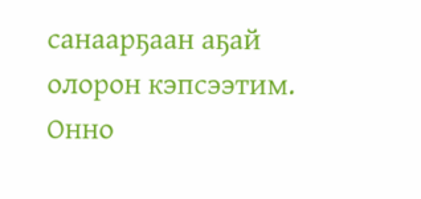санаарҕаан аҕай олорон кэпсээтим. Онно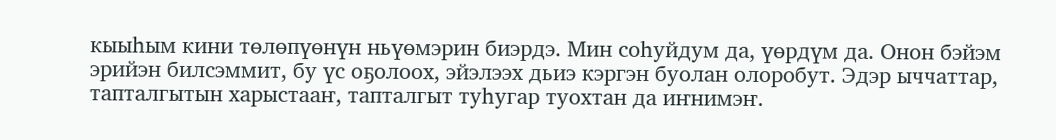кыыһым кини төлөпүөнүн ньүөмэрин биэрдэ. Мин соһуйдум да, үөрдүм да. Онон бэйэм эрийэн билсэммит, бу үс оҕолоох, эйэлээх дьиэ кэргэн буолан олоробут. Эдэр ыччаттар, тапталгытын харыстааҥ, тапталгыт туһугар туохтан да иҥнимэҥ.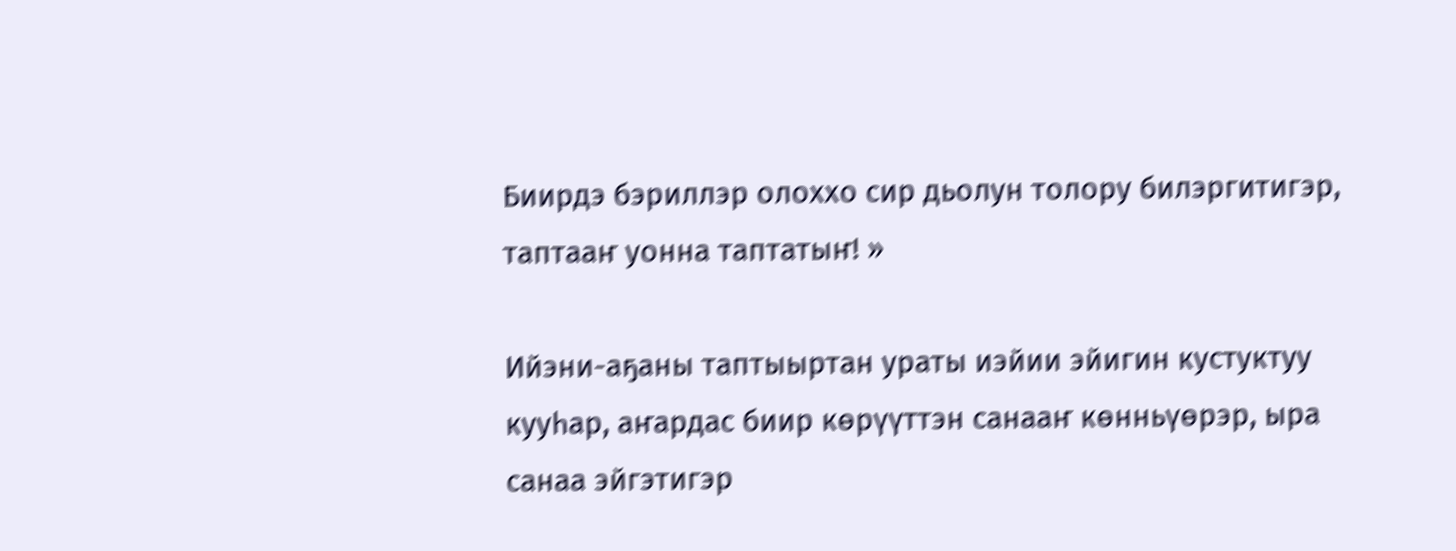Биирдэ бэриллэр олоххо сир дьолун толору билэргитигэр, таптааҥ уонна таптатыҥ! »

Ийэни-аҕаны таптыыртан ураты иэйии эйигин кустуктуу кууһар, аҥардас биир көрүүттэн санааҥ көнньүөрэр, ыра санаа эйгэтигэр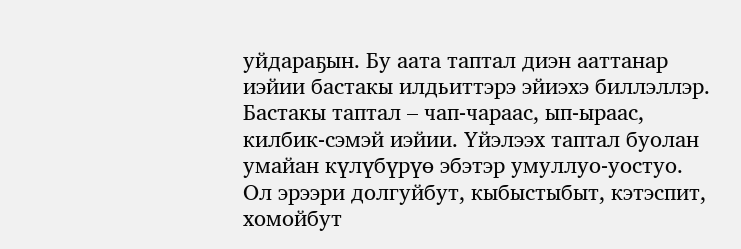уйдараҕын. Бу аата таптал диэн ааттанар иэйии бастакы илдьиттэрэ эйиэхэ биллэллэр. Бастакы таптал – чап-чараас, ып-ыраас, килбик-сэмэй иэйии. Үйэлээх таптал буолан умайан күлүбүрүө эбэтэр умуллуо-уостуо. Ол эрээри долгуйбут, кыбыстыбыт, кэтэспит, хомойбут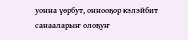уонна үөрбут, оннооҕор кэлэйбит санааларыҥ олоҕуҥ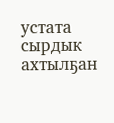устата сырдык ахтылҕан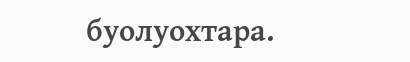буолуохтара.